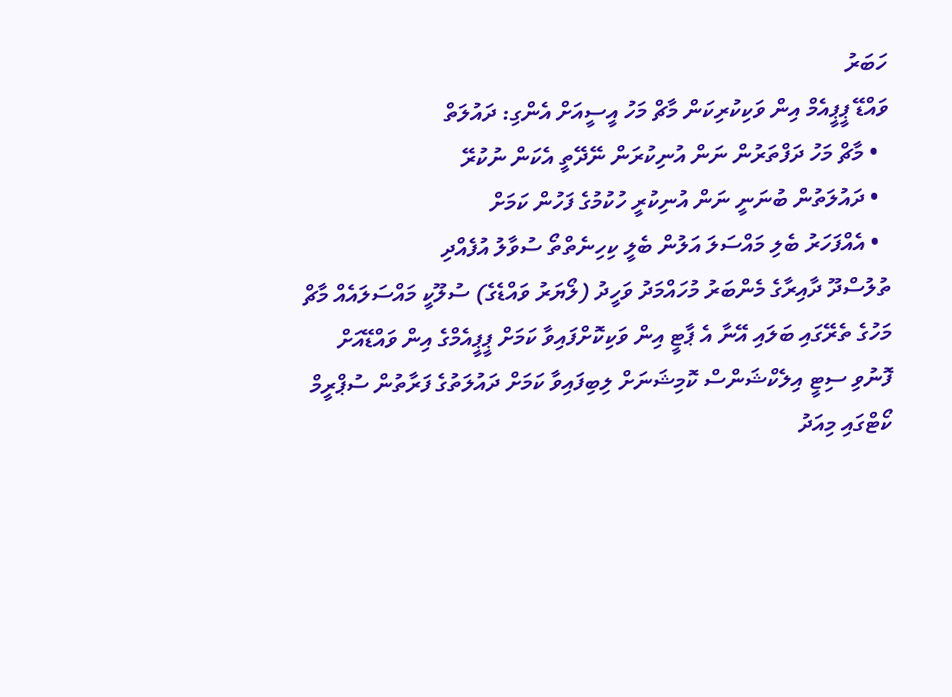ހަބަރު
ވައްޑޭ ޕީޕީއެމް އިން ވަކިކުރިކަން މާޗް މަހު އީސީއަށް އެންގި: ދައުލަތް
  • މާޗް މަހު ދަފްތަރުން ނަން އުނިކުރަން ނޭދޭތީ އެކަން ނުކުރޭ
  • ދައުލަތުން ބުނަނީ ނަން އުނިކުރީ ހުކުމުގެ ފަހުން ކަމަށް
  • އެއްފަހަރު ބެލި މައްސަލަ އަލުން ބެލީ ކިހިނެތްތޯ ސުވާލު އުފެއްދި
ތުލުސްދޫ ދާއިރާގެ މެންބަރު މުހައްމަދު ވަހީދު (ލޯޔަރު ވައްޑެގެ) ސުލޫކީ މައްސަލައެއް މާޗް މަހުގެ ތެރޭގައި ބަލައި އޭނާ އެ ޕާޓީ އިން ވަކިކޮށްފައިވާ ކަމަށް ޕީޕީއެމްގެ އިން ވައްޑޭއަށް ފޮނުވި ސިޓީ އިލެކްޝަންސް ކޮމިޝަނަށް ލިބިފައިވާ ކަމަށް ދައުލަތުގެ ފަރާތުން ސުޕްރީމް ކޯޓްގައި މިއަދު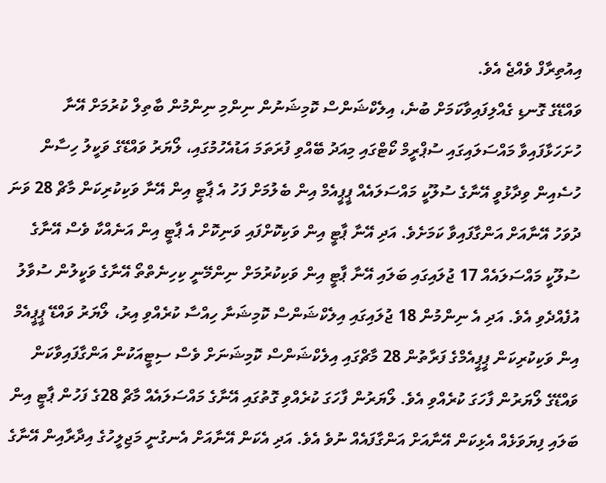އިއުތިރާފް ވެއްޖެ އެވެ.
ވައްޑޭގެ ގޮނޑި ގެއްލިފައިވާކަމަށް ބުނެ، އިލެކްޝަންސް ކޮމިޝަނުން ނިންމި ނިންމުން ބާތިލް ކުރުމަށް އޭނާ ހުށަހަޅާފައިވާ މައްސަލައިގައި ސުޕްރީމް ކޯޓްގައި މިއަދު ބޭއްވި ފުރަތަމަ އަޑުއެހުމުގައި، ލޯޔަރު ވައްޑޭގެ ވަކީލު ހިސާން ހުސެއިން ވިދާޅުވީ އޭނާގެ ސުލޫކީ މައްސަލައެއް ޕީޕީއެމް އިން ބެލުމަށް ފަހު އެ ޕާޓީ އިން އޭނާ ވަކިކުރިކަން މާޗް 28 ވަނަ ދުވަހު އޭނާއަށް އަންގާފައިވާ ކަމަށެވެ. އަދި އޭނާ ޕާޓީ އިން ވަކިކޮށްފައި ވަނިކޮށް އެ ޕާޓީ އިން އަނެއްކާ ވެސް އޭނާގެ ސުލޫކީ މައްސަލައެއް 17 ޖުލައިގައި ބަލައި އޭނާ ޕާޓީ އިން ވަކިކުރުމަށް ނިންމޭނީ ކިހިނެތްތޯ އޭނާގެ ވަކީލުން ސުވާލު އުފެއްދެވި އެވެ. އަދި އެ ނިންމުން 18 ޖުލައިގައި އިލެކްޝަންސް ކޮމިޝަނާ ހިއްސާ ކުރެއްވި އިރު، ލޯޔަރު ވައްޑޭ ޕީޕީއެމް އިން ވަކިކުރިކަން ޕީޕީއެމްގެ ފަރާތުން 28 މާޗްގައި އިލެކްޝަންސް ކޮމިޝަނަށް ވެސް ސިޓީއަކުން އަންގާފައިވާކަން ވައްޑޭގެ ލޯޔަރުން ފާހަގަ ކުރެއްވި އެވެ. ލޯޔަރުން ފާހަގަ ކުރެއްވި ގޮތުގައި އޭނާގެ މައްސަލައެއް މާޗް 28ގެ ފަހުން ޕާޓީ އިން ބަލައި ފިޔަވަޅެއް އެޅިކަން އޭނާއަށް އަންގާފައެއް ނުވެ އެވެ. އަދި އެކަން އޭނާއަށް އެނގުނީ މަޖިލީހުގެ އިދާރާއިން އޭނާގެ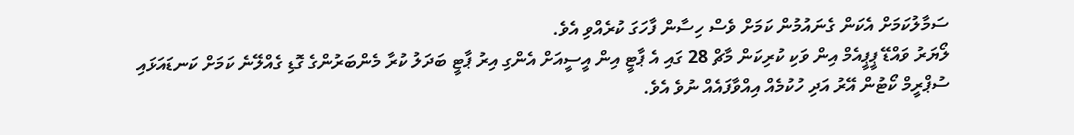ސަމާލުކަމަށް އެކަން ގެނައުމުން ކަމަށް ވެސް ހިސާން ފާހަގަ ކުރެއްވި އެވެ.
ލޯޔަރު ވައްޑޭ ޕީޕީއެމް އިން ވަކި ކުރިކަން މާޗް 28 ގައި އެ ޕާޓީ އިން އީސީއަށް އެންގި އިރު ޕާޓީ ބަދަލު ކުރާ މެންބަރުންގެ ގޮޑި ގެއްލޭނެ ކަމަށް ކަނޑައަޅައި ސުޕްރީމް ކޯޓުން އޭރު އަދި ހުކުމެއް އިއްވާފައެއް ނުވެ އެވެ.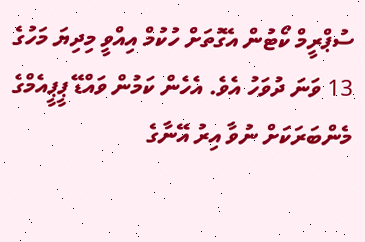ސުޕްރީމް ކޯޓުން އެގޮތަށް ހުކުމް އިއްވީ މިދިޔަ މަހުގެ 13 ވަނަ ދުވަހު އެވެ. އެހެން ކަމުން ވައްޑޭ ޕީޕީއެމްގެ މެންބަރަކަށް ނުވާ އިރު އޭނާގެ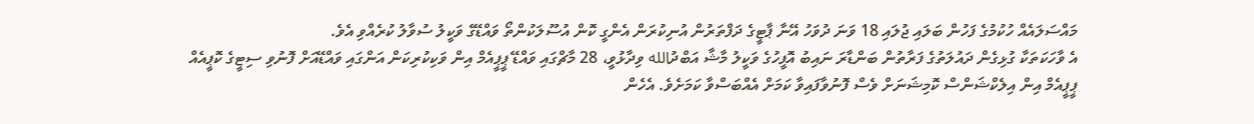މައްސަލައެއް ހުކުމުގެ ފަހުން ބަލައި ޖުލައި 18 ވަނަ ދުވަހު އޭނާ ޕާޓީގެ ދަފްތަރުން އުނިކުރަން އެންގީ ކޮން އުސޫލަކުންތޯ ވައްޑޭގެ ވަކީލު ސުވާލު ކުރެއްވި އެވެ.
އެ ވާހަކަތަކާ ގުޅިގެން ދައުލަތުގެ ފަރާތުން ބަންޑާރަ ނައިބު އޮފީހުގެ ވަކީލު މާޝާ އަބްދުالله ވިދާޅުވީ، 28 މާޗްގައި ވައްޑޭ ޕީޕީއެމް އިން ވަކިކުރިކަން އަންގައި ވައްޑޭއަށް ފޮނުވި ސިޓީގެ ކޮޕީއެއް ޕީޕީއެމް އިން އިލެކްޝަންސް ކޮމިޝަނަށް ވެސް ފޮނުވާފައިވާ ކަމަށް އެއްބަސްވާ ކަމަށެވެ. އެހެން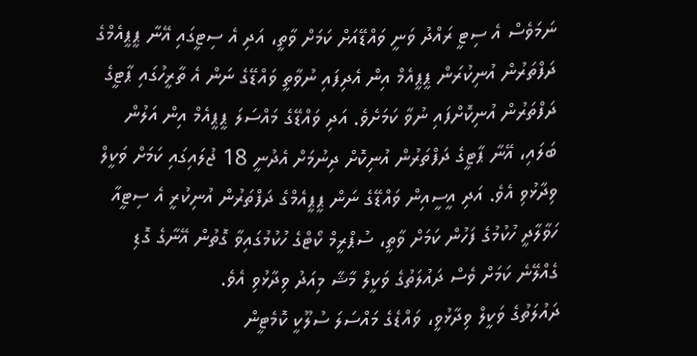ނަމަވެސް އެ ސިޓީ ރައްދު ވަނީ ވައްޑޭއަށް ކަމަށް ވާތީ، އަދި އެ ސިޓީގައި އޭނާ ޕީޕީއެމްގެ ދަފްތަރުން އުނިކުރަން ޕީޕީއެމް އިން އެދިފައި ނުވާތީ ވައްޑޭގެ ނަން އެ ތާރީހުގައި ޕާޓީގެ ދަފްތަރުން އުނިކޮށްފައި ނުވާ ކަމަށެވެ. އަދި ވައްޑޭގެ މައްސަލަ ޕީޕީއެމް އިން އަލުން ބަލައި، އޭނާ ޕާޓީގެ ދަފްތަރުން އުނިކޮށް ދިނުމަށް އެދުނީ 18 ޖުލައިގައި ކަމަށް ވަކީލް ވިދާޅުވި އެވެ. އަދި އީސީއިން ވައްޑޭގެ ނަން ޕީޕީއެމްގެ ދަފްތަރުން އުނިކުރީ އެ ސިޓީއާ ހަވާލާދީ ހުކުމުގެ ފަހުން ކަމަށް ވާތީ، ސުޕްރީމް ކޯޓްގެ ހުކުމުގައިވާ ގޮތުން އޭނާގެ ގޮޑި ގެއްލޭނެ ކަމަށް ވެސް ދައުލަތުގެ ވަކީލް މާޝާ މިއަދު ވިދާޅުވި އެވެ.
ދައުލަތުގެ ވަކީލް ވިދާޅުވީ، ވައްޑެގެ މައްސަލަ ސުލޫކީ ކޮމެޓީން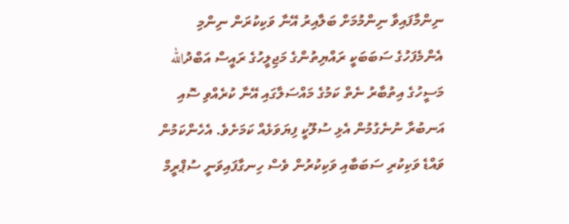ނިންމާފައިވާ ނިންމުމަށް ބަލާއިރު އޭނާ ވަކިކުރަން ނިންމި އެންމެފަހުގެ ސަބަބަކީ ރައްޔިތުންގެ މަޖިލީހުގެ ރައީސް އަބްދުالله މަސީހުގެ އިތުބާރު ނެތް ކަމުގެ މައްސަލާގައި އޭނާ ކުރެއްވި ސޮއި އަނބުރާ ނުނެގުމުން އެޅި ސުލޫކީ ފިޔަވަޅެއް ކަމަށެވެ. އެހެންކަމުން ވައްޑެ ވަކިކުރި ސަބަބާއި ވަކިކުރުން ވެސް ހިނގާފައިވަނީ ސުޕްރީމް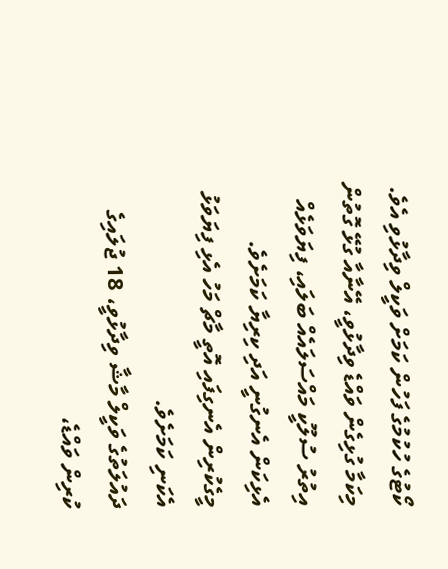ކޯޓުގެ ހުކުމުގެ ފަހުން ކަމަށް ވަކީލް ވިދާޅުވި އެވެ.
މިކަމާ ގުޅިގެން ވައްޑެ ވިދާޅުވީ، އޭނާއާ ގުޅޭ ގޮތުން އިތުރު ސުލޫކީ މައްސަލައެއް ބަލައި، ފިޔަވަޅެއް އެޅިކަން އެނގުނީ އަދި ކިރިޔާ ކަމަށެވެ. މީގެކުރިން އެނގިފައި އޮތީ މާޗް މަހު އެޅި ފިޔަވަޅު އެކަނި ކަމަށެވެ.
ދައުލަތުގެ ވަކީލް މާޝާ ވިދާޅުވީ، 18 ޖުލައިގެ ކުރިން ވައްޑެ،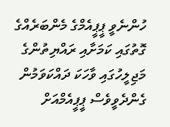ހުންނެވީ ޕީޕީއެމްގެ މެންބަރެއްގެ ގޮތުގައި ކަމަށާއި ރައްޔިތުންގެ މަޖިލީހުގައި ވާހަކަ ދައްކަވަމުން ގެންދެވީވެސް ޕީޕީއެމްއަށް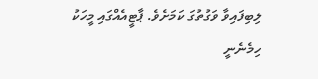ލިބިފައިވާ ވަގުތުގަ ކަމަށެވެ. ޕާޓީއެއްގައި މީހަކު ހިމެނެނީ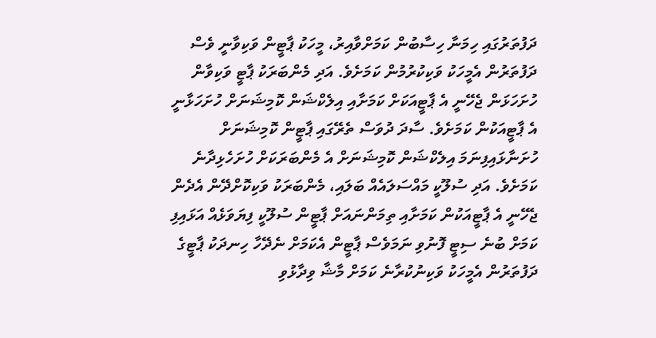ދަފުތަރުގައި ހިމަނާ ހިސާބުން ކަމަށްވާއިރު، މީހަކު ޕާޓީން ވަކިވާނީ ވެސް ދަފުތަރުން އެމީހަކު ވަކިކުރުމުން ކަމަށެވެ. އަދި މެންބަރަކު ޕާޓީ ވަކިވާން ހުށަހަޅަން ޖެހޭނީ އެ ޕާޓީއަކަށް ކަމަށާއި އިލެކްޝަން ކޮމިޝަނަށް ހުށަހަޅާނީ އެ ޕާޓީއަކުން ކަމަށެވެ. ސާދަ ދުވަސް ތެރޭގައި ޕާޓީން ކޮމިޝަނަށް ހުށަނާޅައިފިނަމަ އިލެކްޝަން ކޮމިޝަނަށް އެ މެންބަރަކަށް ހުށަހެޅިދާނެ ކަމަށެވެ. އަދި ސުލޫކީ މައްސަލައެއް ބަލައި، މެންބަރަކު ވަކިކޮށްދޭން އެދެން ޖެހޭނީ އެ ޕާޓީއަކުން ކަމަށާއި ތިމަންނައަށް ޕާޓީން ސުލޫކީ ފިޔަވަޅެއް އަޅައިފި ކަމަށް ބުނެ ސިޓީ ފޮނުވި ނަމަވެސް ޕާޓީން އެކަމަށް ނެދޭހާ ހިނދަކު ޕާޓީގެ ދަފުތަރުން އެމީހަކު ވަކިނުކުރާނެ ކަމަށް މާޝާ ވިދާޅުވި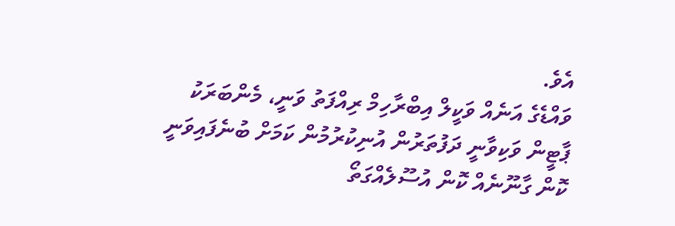އެވެ.
ވައްޑެގެ އަނެއް ވަކީލް އިބްރާހިމް ރިއްފަތު ވަނީ، މެންބަރަކު ޕާޓީން ވަކިވާނީ ދަފުތަރުން އުނިކުރުމުން ކަމަށް ބުނެފައިވަނީ ކޮން ގާނޫނެއް ކޮން އުސޫލެއްގަތޯ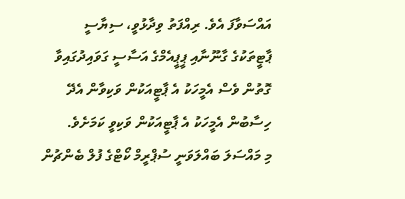އައްސަވާފަ އެވެ. ރިއްފަތު ވިދާޅުވީ، ސިޔާސީ ޕާޓީތަކުގެ ގާނޫނާއި ޕީޕީއެމްގެ އަސާސީ ގަވައިދުގައިވާ ގޮތުން ވެސް އެމީހަކު އެ ޕާޓީއަކުން ވަކިވާން އެދޭ ހިސާބުން އެމީހަކު އެ ޕާޓީއަކުން ވަކިވީ ކަމަށެވެ.
މި މައްސަލަ ބައްލަވަނީ ސުޕްރީމް ކޯޓްގެ ފުލް ބެންޗުން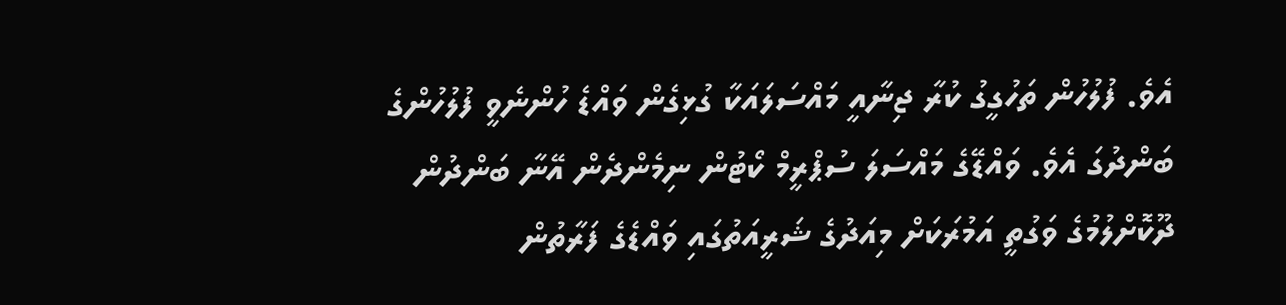އެވެ. ފުލުހުން ތަހުގީގު ކުރާ ޖިނާއީ މައްސަލައަކާ ގުޅިގެން ވައްޑެ ހުންނެވީ ފުލުހުންގެ ބަންދުގަ އެވެ. ވައްޑޭގެ މައްސަލަ ސުޕްރީމް ކޯޓުން ނިމެންދެން އޭނާ ބަންދުން ދޫކޮށްލުމުގެ ވަގުތީ އަމުރަކަށް މިއަދުގެ ޝަރީއަތުގައި ވައްޑެގެ ފަރާތުން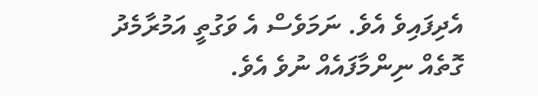އެދިފައިވެ އެވެ. ނަމަވެސް އެ ވަގުތީ އަމުރާމެދު ގޮތެއް ނިންމާފައެއް ނުވެ އެވެ.